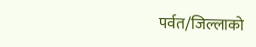पर्वत/जिल्लाको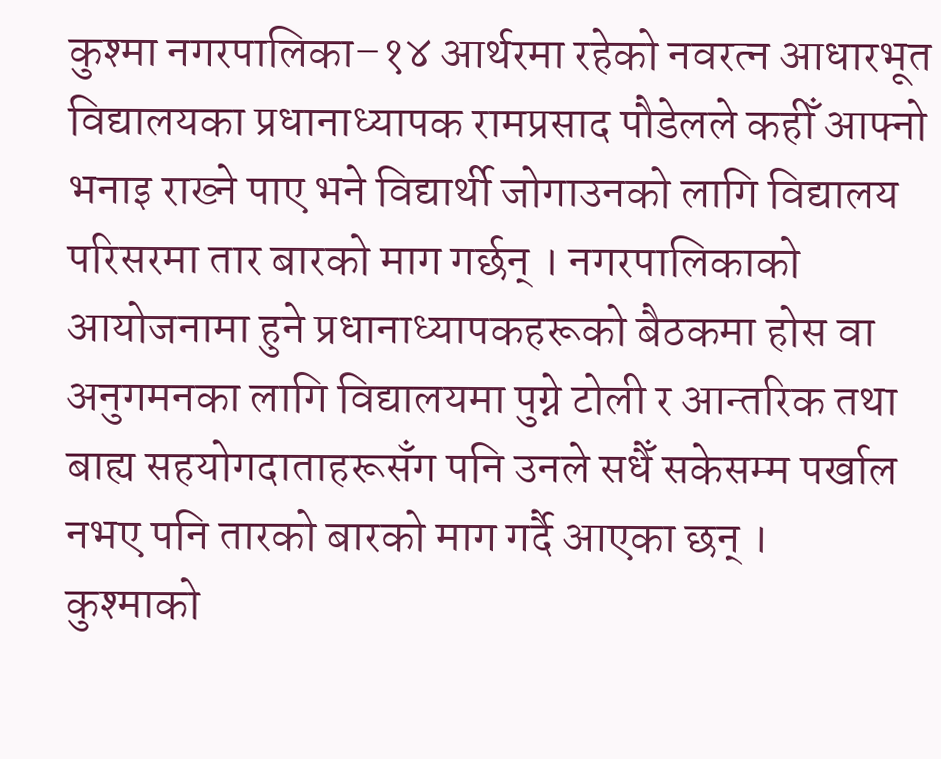कुश्मा नगरपालिका–१४ आर्थरमा रहेको नवरत्न आधारभूत विद्यालयका प्रधानाध्यापक रामप्रसाद पौडेलले कहीँ आफ्नो भनाइ राख्ने पाए भने विद्यार्थी जोगाउनको लागि विद्यालय परिसरमा तार बारको माग गर्छन् । नगरपालिकाको आयोजनामा हुने प्रधानाध्यापकहरूको बैठकमा होस वा अनुगमनका लागि विद्यालयमा पुग्ने टोली र आन्तरिक तथा बाह्य सहयोगदाताहरूसँग पनि उनले सधैँ सकेसम्म पर्खाल नभए पनि तारको बारको माग गर्दै आएका छन् ।
कुश्माको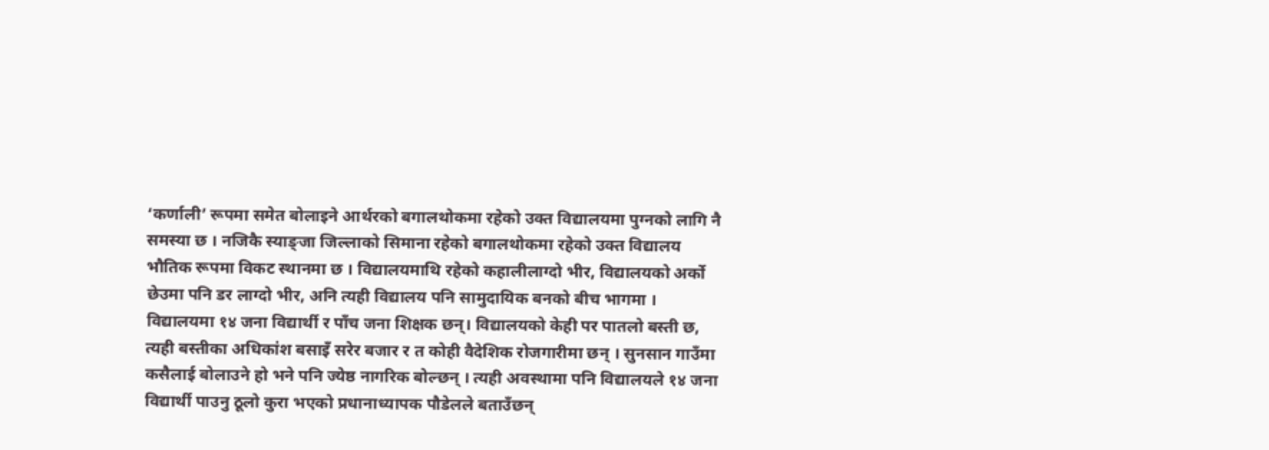‘कर्णाली’ रूपमा समेत बोलाइने आर्थरको बगालथोकमा रहेको उक्त विद्यालयमा पुग्नको लागि नै समस्या छ । नजिकै स्याङ्जा जिल्लाको सिमाना रहेको बगालथोकमा रहेको उक्त विद्यालय भौतिक रूपमा विकट स्थानमा छ । विद्यालयमाथि रहेको कहालीलाग्दो भीर, विद्यालयको अर्को छेउमा पनि डर लाग्दो भीर, अनि त्यही विद्यालय पनि सामुदायिक बनको बीच भागमा ।
विद्यालयमा १४ जना विद्यार्थी र पाँच जना शिक्षक छन्। विद्यालयको केही पर पातलो बस्ती छ, त्यही बस्तीका अधिकांश बसाइँ सरेर बजार र त कोही वैदेशिक रोजगारीमा छन् । सुनसान गाउँमा कसैलाई बोलाउने हो भने पनि ज्येष्ठ नागरिक बोल्छन् । त्यही अवस्थामा पनि विद्यालयले १४ जना विद्यार्थी पाउनु ठूलो कुरा भएको प्रधानाध्यापक पौडेलले बताउँछन्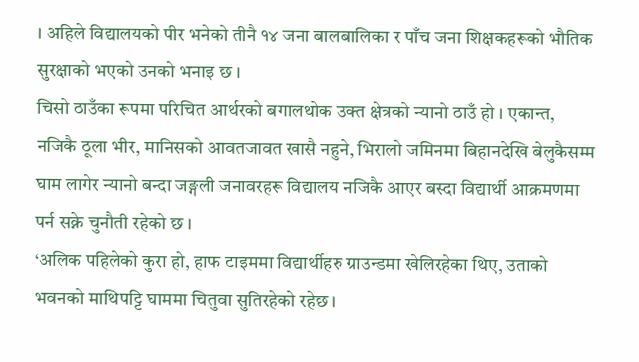। अहिले विद्यालयको पीर भनेको तीनै १४ जना बालबालिका र पाँच जना शिक्षकहरूको भौतिक सुरक्षाको भएको उनको भनाइ छ ।
चिसो ठाउँका रूपमा परिचित आर्थरको बगालथोक उक्त क्षेत्रको न्यानो ठाउँ हो । एकान्त, नजिकै ठूला भीर, मानिसको आवतजावत खासै नहुने, भिरालो जमिनमा बिहानदेखि बेलुकैसम्म घाम लागेर न्यानो बन्दा जङ्गली जनावरहरू विद्यालय नजिकै आएर बस्दा विद्यार्थी आक्रमणमा पर्न सक्ने चुनौती रहेको छ ।
‘अलिक पहिलेको कुरा हो, हाफ टाइममा विद्यार्थीहरु ग्राउन्डमा खेलिरहेका थिए, उताको भवनको माथिपट्टि घाममा चितुवा सुतिरहेको रहेछ।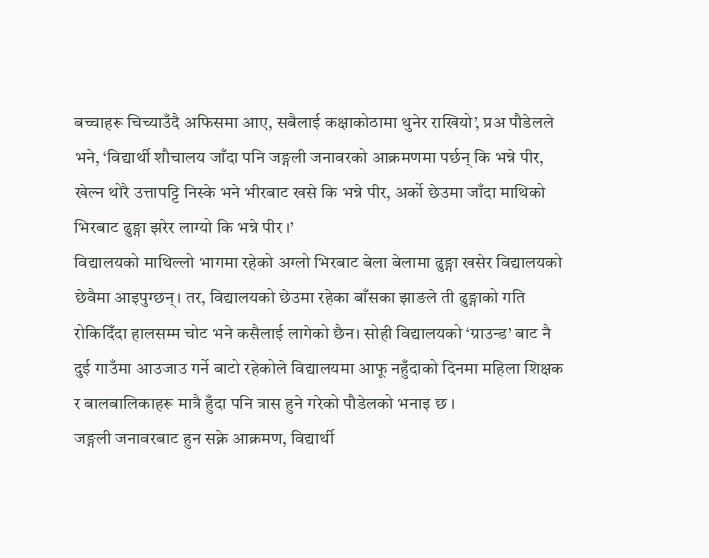बच्चाहरू चिच्याउँदै अफिसमा आए, सबैलाई कक्षाकोठामा थुनेर राखियो’, प्रअ पौडेलले भने, ‘विद्यार्थी शौचालय जाँदा पनि जङ्गली जनावरको आक्रमणमा पर्छन् कि भन्ने पीर, खेल्न थोरै उत्तापट्टि निस्के भने भीरबाट खसे कि भन्ने पीर, अर्को छेउमा जाँदा माथिको भिरबाट ढुङ्गा झरेर लाग्यो कि भन्ने पीर ।’
विद्यालयको माथिल्लो भागमा रहेको अग्लो भिरबाट बेला बेलामा ढुङ्गा खसेर विद्यालयको छेवैमा आइपुग्छन्। तर, विद्यालयको छेउमा रहेका बाँसका झाङले ती ढुङ्गाको गति रोकिदिँदा हालसम्म चोट भने कसैलाई लागेको छैन। सोही विद्यालयको ‘ग्राउन्ड’ बाट नै दुई गाउँमा आउजाउ गर्ने बाटो रहेकोले विद्यालयमा आफू नहुँदाको दिनमा महिला शिक्षक र बालबालिकाहरू मात्रै हुँदा पनि त्रास हुने गरेको पौडेलको भनाइ छ ।
जङ्गली जनावरबाट हुन सक्ने आक्रमण, विद्यार्थी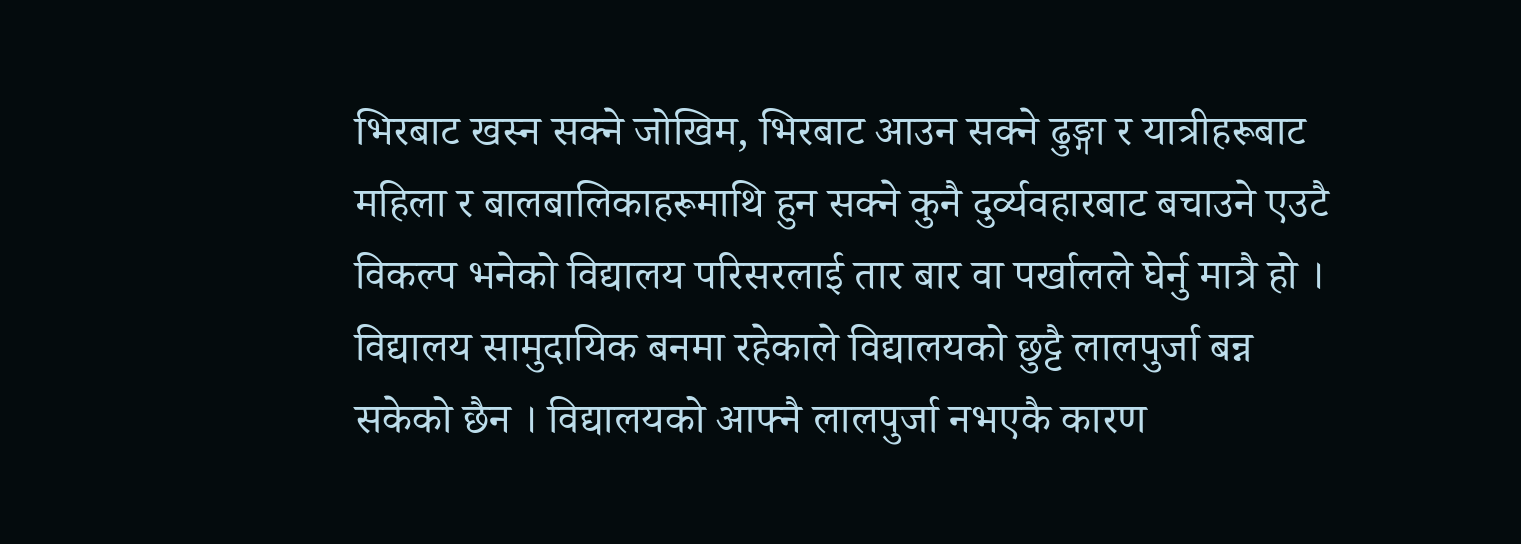भिरबाट खस्न सक्ने जोखिम, भिरबाट आउन सक्ने ढुङ्गा र यात्रीहरूबाट महिला र बालबालिकाहरूमाथि हुन सक्ने कुनै दुर्व्यवहारबाट बचाउने एउटै विकल्प भनेको विद्यालय परिसरलाई तार बार वा पर्खालले घेर्नु मात्रै हो ।
विद्यालय सामुदायिक बनमा रहेकाले विद्यालयको छुट्टै लालपुर्जा बन्न सकेको छैन । विद्यालयको आफ्नै लालपुर्जा नभएकै कारण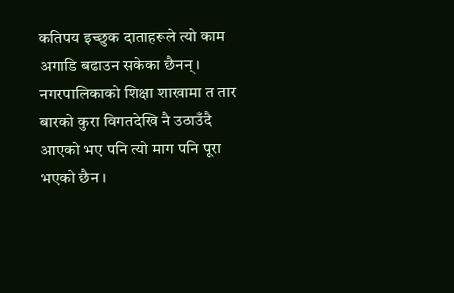कतिपय इच्छुक दाताहरूले त्यो काम अगाडि बढाउन सकेका छैनन्। नगरपालिकाको शिक्षा शाखामा त तार बारको कुरा विगतदेखि नै उठाउँदै आएको भए पनि त्यो माग पनि पूरा भएको छैन ।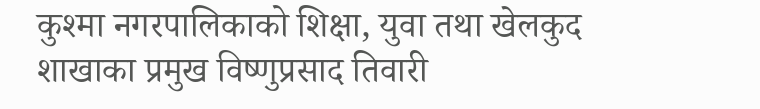कुश्मा नगरपालिकाको शिक्षा, युवा तथा खेलकुद शाखाका प्रमुख विष्णुप्रसाद तिवारी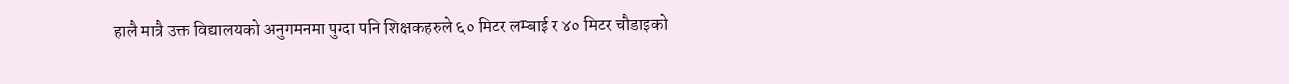हालै मात्रै उक्त विद्यालयको अनुगमनमा पुग्दा पनि शिक्षकहरुले ६० मिटर लम्बाई र ४० मिटर चौडाइको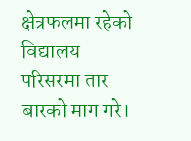क्षेत्रफलमा रहेको विद्यालय परिसरमा तार बारको माग गरे।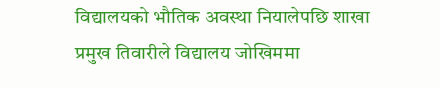विद्यालयको भौतिक अवस्था नियालेपछि शाखा प्रमुख तिवारीले विद्यालय जोखिममा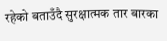रहेको बताउँदै सुरक्षात्मक तार बारका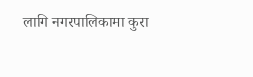लागि नगरपालिकामा कुरा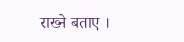राख्ने बताए ।